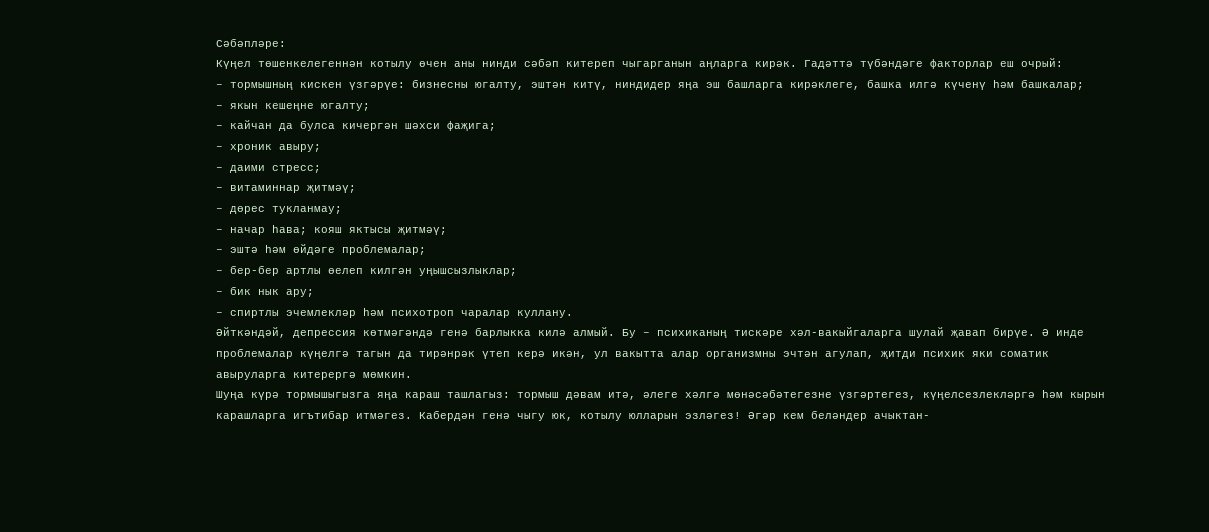Сәбәпләре:
Күңел төшенкелегеннән котылу өчен аны нинди сәбәп китереп чыгарганын аңларга кирәк. Гадәттә түбәндәге факторлар еш очрый:
– тормышның кискен үзгәрүе: бизнесны югалту, эштән китү, ниндидер яңа эш башларга кирәклеге, башка илгә күченү һәм башкалар;
– якын кешеңне югалту;
– кайчан да булса кичергән шәхси фаҗига;
– хроник авыру;
– даими стресс;
– витаминнар җитмәү;
– дөрес тукланмау;
– начар һава; кояш яктысы җитмәү;
– эштә һәм өйдәге проблемалар;
– бер-бер артлы өелеп килгән уңышсызлыклар;
– бик нык ару;
– спиртлы эчемлекләр һәм психотроп чаралар куллану.
Әйткәндәй, депрессия көтмәгәндә генә барлыкка килә алмый. Бу – психиканың тискәре хәл-вакыйгаларга шулай җавап бирүе. Ә инде проблемалар күңелгә тагын да тирәнрәк үтеп керә икән, ул вакытта алар организмны эчтән агулап, җитди психик яки соматик авыруларга китерергә мөмкин.
Шуңа күрә тормышыгызга яңа караш ташлагыз: тормыш дәвам итә, әлеге хәлгә мөнәсәбәтегезне үзгәртегез, күңелсезлекләргә һәм кырын карашларга игътибар итмәгез. Кабердән генә чыгу юк, котылу юлларын эзләгез! Әгәр кем беләндер ачыктан-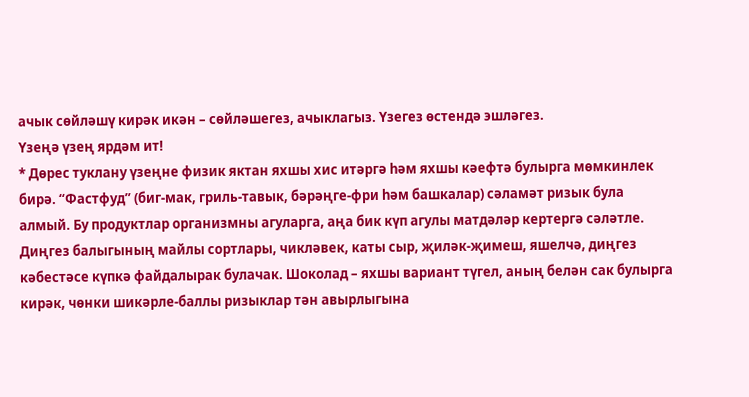ачык сөйләшү кирәк икән – сөйләшегез, ачыклагыз. Үзегез өстендә эшләгез.
Үзеңә үзең ярдәм ит!
* Дөрес туклану үзеңне физик яктан яхшы хис итәргә һәм яхшы кәефтә булырга мөмкинлек бирә. “Фастфуд” (биг-мак, гриль-тавык, бәрәңге-фри һәм башкалар) сәламәт ризык була алмый. Бу продуктлар организмны агуларга, аңа бик күп агулы матдәләр кертергә сәләтле. Диңгез балыгының майлы сортлары, чикләвек, каты сыр, җиләк-җимеш, яшелчә, диңгез кәбестәсе күпкә файдалырак булачак. Шоколад – яхшы вариант түгел, аның белән сак булырга кирәк, чөнки шикәрле-баллы ризыклар тән авырлыгына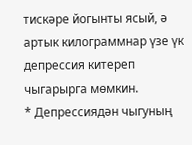тискәре йогынты ясый, ә артык килограммнар үзе үк депрессия китереп чыгарырга мөмкин.
* Депрессиядән чыгуның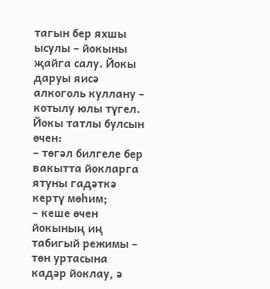тагын бер яхшы ысулы – йокыны җайга салу. Йокы даруы яисә алкоголь куллану – котылу юлы түгел.
Йокы татлы булсын өчен:
– төгәл билгеле бер вакытта йокларга ятуны гадәткә кертү мөһим;
– кеше өчен йокының иң табигый режимы – төн уртасына кадәр йоклау, ә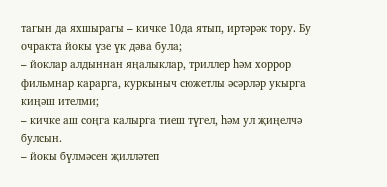тагын да яхшырагы – кичке 10да ятып, иртәрәк тору. Бу очракта йокы үзе үк дәва була;
– йоклар алдыннан яңалыклар, триллер һәм хоррор фильмнар карарга, куркыныч сюжетлы әсәрләр укырга киңәш ителми;
– кичке аш соңга калырга тиеш түгел, һәм ул җиңелчә булсын.
– йокы бүлмәсен җилләтеп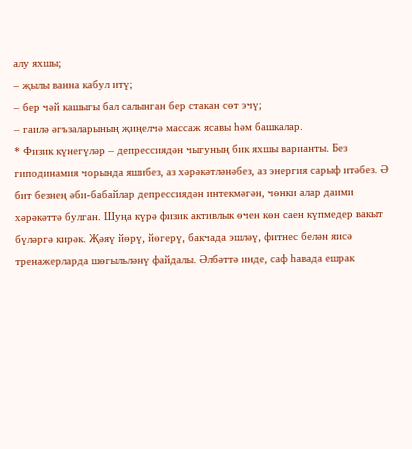алу яхшы;
– җылы ванна кабул итү;
– бер чәй кашыгы бал салынган бер стакан сөт эчү;
– гаилә әгъзаларының җиңелчә массаж ясавы һәм башкалар.
* Физик күнегүләр – депрессиядән чыгуның бик яхшы варианты. Без гиподинамия чорында яшибез, аз хәрәкәтләнәбез, аз энергия сарыф итәбез. Ә бит безнең әби-бабайлар депрессиядән интекмәгән, чөнки алар даими хәрәкәттә булган. Шуңа күрә физик активлык өчен көн саен күпмедер вакыт бүләргә кирәк. Җәяү йөрү, йөгерү, бакчада эшләү, фитнес белән яисә тренажерларда шөгыльләнү файдалы. Әлбәттә инде, саф һавада ешрак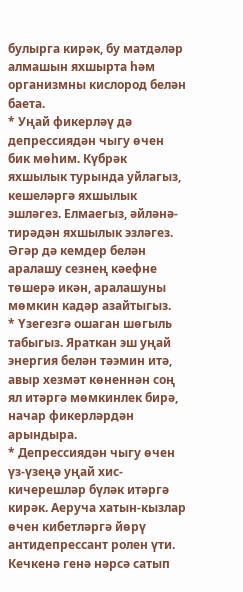булырга кирәк, бу матдәләр алмашын яхшырта һәм организмны кислород белән баета.
* Уңай фикерләү дә депрессиядән чыгу өчен бик мөһим. Күбрәк яхшылык турында уйлагыз, кешеләргә яхшылык эшләгез. Елмаегыз, әйләнә-тирәдән яхшылык эзләгез. Әгәр дә кемдер белән аралашу сезнең кәефне төшерә икән, аралашуны мөмкин кадәр азайтыгыз.
* Үзегезгә ошаган шөгыль табыгыз. Яраткан эш уңай энергия белән тәэмин итә, авыр хезмәт көненнән соң ял итәргә мөмкинлек бирә, начар фикерләрдән арындыра.
* Депрессиядән чыгу өчен үз-үзеңә уңай хис-кичерешләр бүләк итәргә кирәк. Аеруча хатын-кызлар өчен кибетләргә йөрү антидепрессант ролен үти. Кечкенә генә нәрсә сатып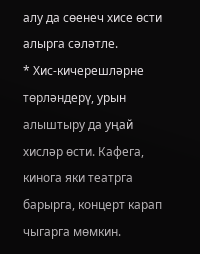алу да сөенеч хисе өсти алырга сәләтле.
* Хис-кичерешләрне төрләндерү, урын алыштыру да уңай хисләр өсти. Кафега, кинога яки театрга барырга, концерт карап чыгарга мөмкин.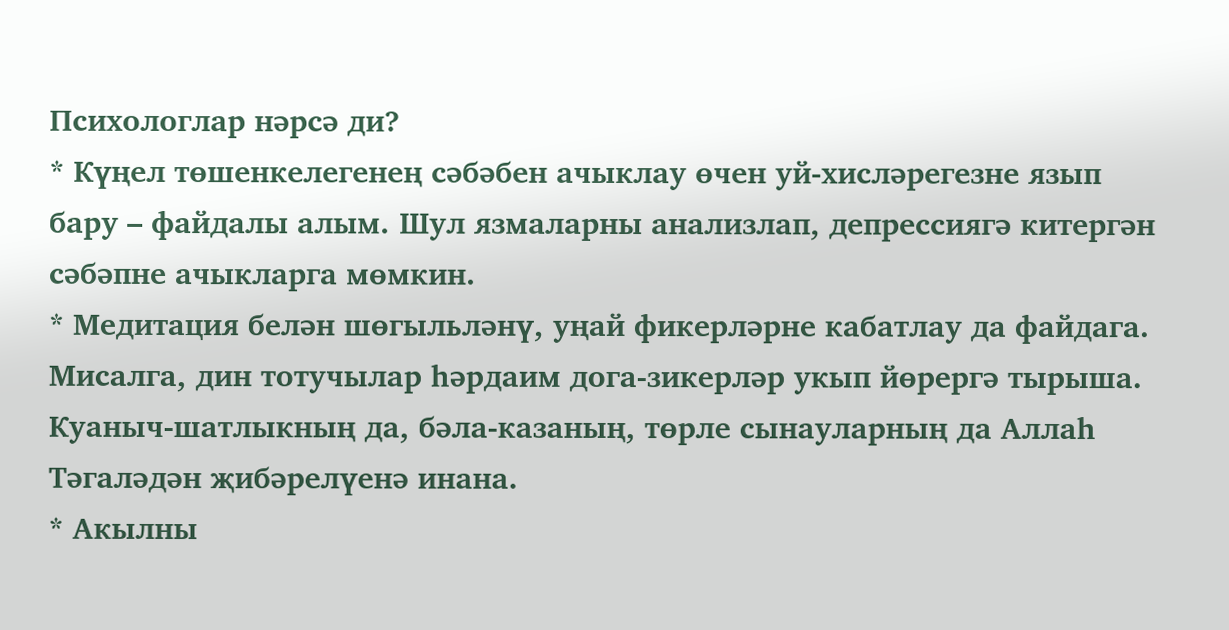Психологлар нәрсә ди?
* Күңел төшенкелегенең сәбәбен ачыклау өчен уй-хисләрегезне язып бару – файдалы алым. Шул язмаларны анализлап, депрессиягә китергән сәбәпне ачыкларга мөмкин.
* Медитация белән шөгыльләнү, уңай фикерләрне кабатлау да файдага. Мисалга, дин тотучылар һәрдаим дога-зикерләр укып йөрергә тырыша. Куаныч-шатлыкның да, бәла-казаның, төрле сынауларның да Аллаһ Тәгаләдән җибәрелүенә инана.
* Акылны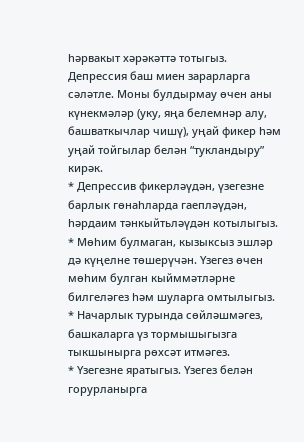һәрвакыт хәрәкәттә тотыгыз. Депрессия баш миен зарарларга сәләтле. Моны булдырмау өчен аны күнекмәләр (уку, яңа белемнәр алу, башваткычлар чишү), уңай фикер һәм уңай тойгылар белән “тукландыру” кирәк.
* Депрессив фикерләүдән, үзегезне барлык гөнаһларда гаепләүдән, һәрдаим тәнкыйтьләүдән котылыгыз.
* Мөһим булмаган, кызыксыз эшләр дә күңелне төшерүчән. Үзегез өчен мөһим булган кыйммәтләрне билгеләгез һәм шуларга омтылыгыз.
* Начарлык турында сөйләшмәгез, башкаларга үз тормышыгызга тыкшынырга рөхсәт итмәгез.
* Үзегезне яратыгыз. Үзегез белән горурланырга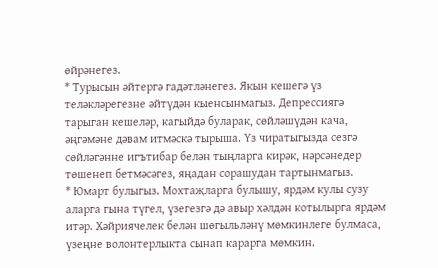өйрәнегез.
* Турысын әйтергә гадәтләнегез. Якын кешегә үз теләкләрегезне әйтүдән кыенсынмагыз. Депрессиягә тарыган кешеләр, кагыйдә буларак, сөйләшүдән кача, әңгәмәне дәвам итмәскә тырыша. Үз чиратыгызда сезгә сөйләгәнне игътибар белән тыңларга кирәк, нәрсәнедер төшенеп бетмәсәгез, яңадан сорашудан тартынмагыз.
* Юмарт булыгыз. Мохтаҗларга булышу, ярдәм кулы сузу аларга гына түгел, үзегезгә дә авыр хәлдән котылырга ярдәм итәр. Хәйриячелек белән шөгыльләнү мөмкинлеге булмаса, үзеңне волонтерлыкта сынап карарга мөмкин.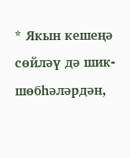* Якын кешеңә сөйләү дә шик-шөбһәләрдән,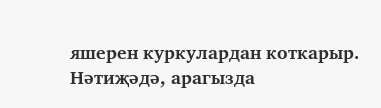яшерен куркулардан коткарыр. Нәтиҗәдә, арагызда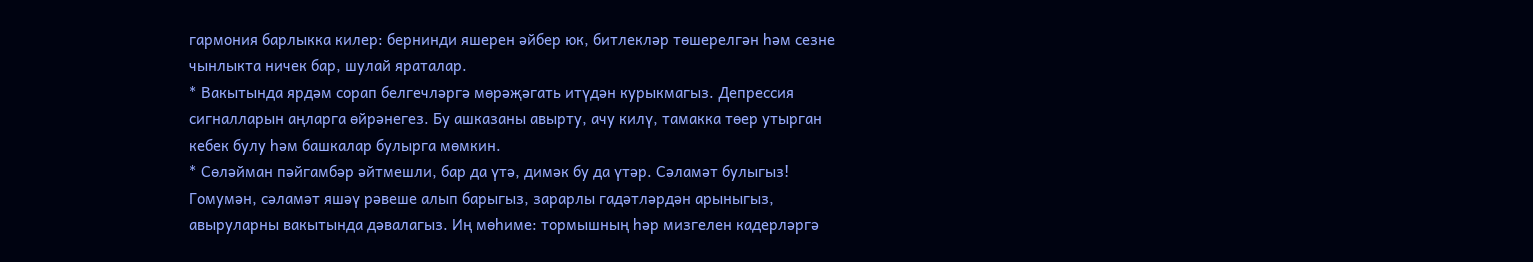гармония барлыкка килер: бернинди яшерен әйбер юк, битлекләр төшерелгән һәм сезне чынлыкта ничек бар, шулай яраталар.
* Вакытында ярдәм сорап белгечләргә мөрәҗәгать итүдән курыкмагыз. Депрессия сигналларын аңларга өйрәнегез. Бу ашказаны авырту, ачу килү, тамакка төер утырган кебек булу һәм башкалар булырга мөмкин.
* Сөләйман пәйгамбәр әйтмешли, бар да үтә, димәк бу да үтәр. Сәламәт булыгыз!
Гомумән, сәламәт яшәү рәвеше алып барыгыз, зарарлы гадәтләрдән арыныгыз, авыруларны вакытында дәвалагыз. Иң мөһиме: тормышның һәр мизгелен кадерләргә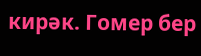кирәк. Гомер бер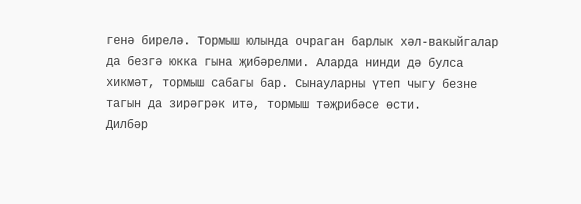генә бирелә. Тормыш юлында очраган барлык хәл-вакыйгалар да безгә юкка гына җибәрелми. Аларда нинди дә булса хикмәт, тормыш сабагы бар. Сынауларны үтеп чыгу безне тагын да зирәгрәк итә, тормыш тәҗрибәсе өсти.
Дилбәр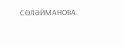СӨЛӘЙМАНОВА.